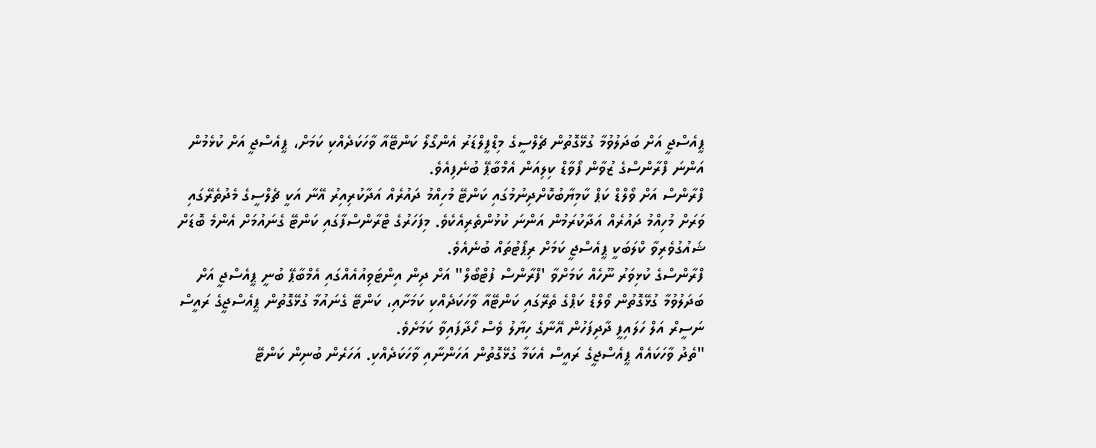ޕީއެސްޖީ އަށް ބަދަލުވުމާ ގުޅޭގޮތުން ޗެލްސީގެ މިޑްފީލްޑަރު އެންގޯލޯ ކަންޓޭއާ ވާހަކަދެއްކި ކަމަށް، ޕީއެސްޖީ އަށް ކުޅެމުން އަންނަ ފްރާންސްގެ ޒުވާން ފޯވާޑް ކިލިއަން އެމްބާޕޭ ބުނެފިއެވެ.
ފްރާންސް އަށް ވޯލްޑް ކަޕް ކާމިޔާބުކޮށްދިނުމުގައި ކަންޓޭ މުހިއްމު ދައުރެއް އަދާކުރިއިރު އޭނާ އަކީ ޗެލްސީގެ މެދުތެރޭގައި ވަރަށް މުހިއްމު ދައުރެއް އަދާކުރަމުން އަންނަ ކުޅުންތެރިއެކެވެ. މިފަހަރުގެ ޓްރާންސްފާގައި ކަންޓޭ ގެނައުމަށް އެންމެ ބޮޑަށް ޝައުގުވެރިވާ ކްލަބަކީ ޕީއެސްޖީ ކަމަށް ރިޕޯޓުތައް ބުނެއެވެ.
ފްރާންސްގެ ކުޅިވަރު ނޫހެއް ކަމަށްވާ 'ފްރާންސް ފުޓްބޯލް" އަށް ދިން އިންޓަވިއުއެއްގައި އެމްބާޕޭ ބުނީ ޕީއެސްޖީ އަށް ބަދަލުވުމާ ގުޅޭގޮތުން ވޯލްޑް ކަޕްގެ ތެރޭގައި ކަންޓޭއާ ވާހަކަދެއްކި ކަމަށާއި، ކަންޓޭ ގެނައުމާ ގުޅޭގޮތުން ޕީއެސްޖީގެ ރައީސް ނަސީރް އަލް ހަލައިފީ ދާދިފަހުން އޭނާގެ ހިޔާލު ވެސް ހޯދާފައިވާ ކަމަށެވެ.
"ތެދު ވާހަކައެއް ޕީއެސްޖީގެ ރައީސް އެކަމާ ގުޅޭގޮތުން އަހަންނާއި ވާހަކަދެއްކި. އަހަރެން ބުނިން ކަންޓޭ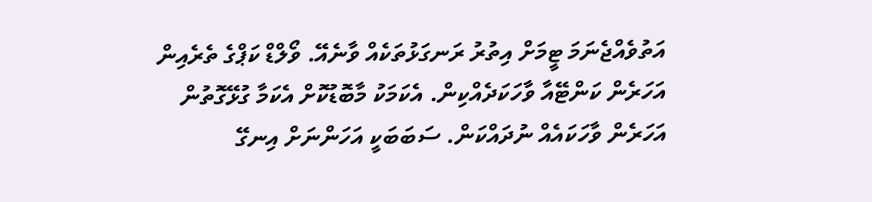އަތުވެއްޖެނަމަ ޓީމަށް އިތުރު ރަނގަޅުތަކެއް ވާނެއޭ. ވޯލްޑް ކަޕްގެ ތެރެއިން އަހަރެން ކަންޓޭއާ ވާހަކަދެއްކިން. އެކަމަކު މާބޮޑުކޮށް އެކަމާ ގުޅޭގޮތުން އަހަރެން ވާހަކައެއް ނުދައްކަން. ސަބަބަކީ އަހަންނަށް އިނގޭ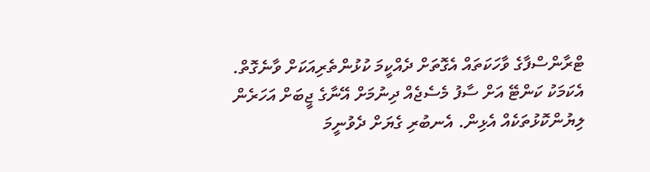ޓްރާންސްފާގެ ވާހަކަތައް އެގޮތަށް ދެއްކީމަ ކުޅުންތެރިއަކަށް ވާނެގޮތް. އެކަމަކު ކަންޓޭ އަށް ސާފު މެސެޖެއް ދިނުމަށް އޭނާގެ ޖީބަށް އަހަރެން ލިޔުންކޮޅުތަކެއް އެޅިން. އެނބުރި ގެޔަށް ދެވުނީމަ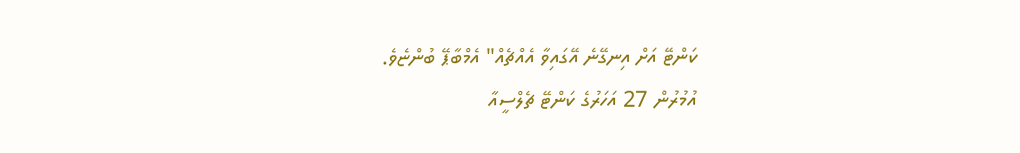ކަންޓޭ އަށް އިނގޭނެ އޭގައިވާ އެއްޗެއް" އެމްބާޕޭ ބުންޏެވެ.
އުމުރުން 27 އަހަރުގެ ކަންޓޭ ޗެލްސީއާ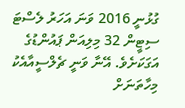ގުޅުނީ 2016 ވަނަ އަހަރު ލެސްޓަ ސިޓީން 32 މިލިއަން ޕައުންޑުގެ އަގަކަށެވެ. އޭނާ ވަނީ ޗެލްސީއާއެކު މިހާތަނަށް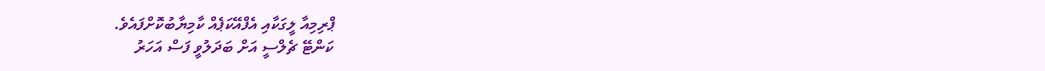ޕްރިމިއާ ލީގަކާއި އެފްއޭކަޕެއް ކާމިޔާބުކޮށްފައެވެ.
ކަންޓޭ ޗެލްސީ އަށް ބަދަލުވީ ފަސް އަހަރު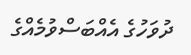ދުވަހުގެ އެއްބަސްވުމެއްގެ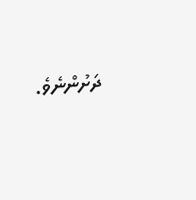ދަށުންނެވެ.